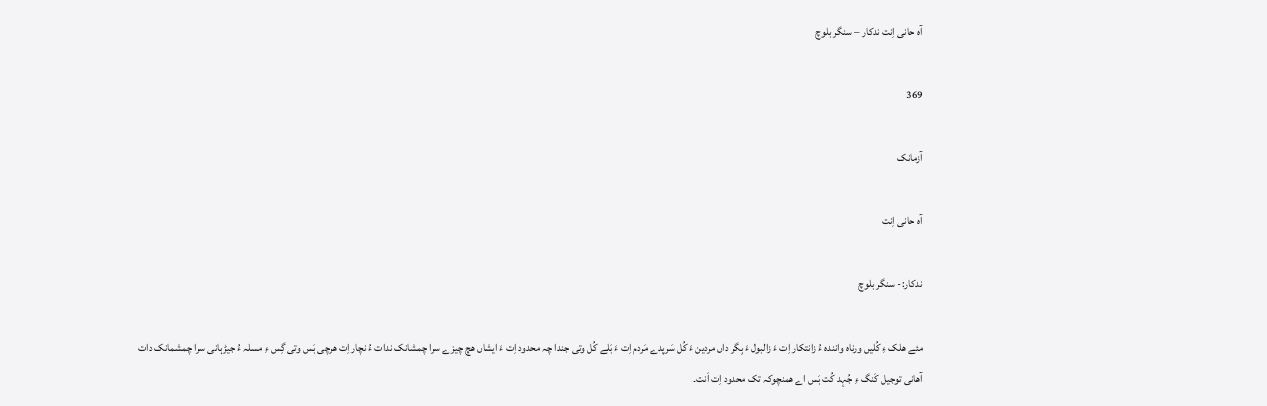آه حانی اِنت ندکار – سنگر بلوچ

369

آزمانک

آه حانی اِنت

ندکار:- سنگر بلوچ

مئے هلک ءِ کُلیں ورناه واننده ءُ زانتکار اِت ءَ زالبول ءَ بِگر داں مردین ءَ کُل سَرپدے مَردم اِت ءَ بَلے کُل وتی جندا چہ محدود اِت ءَ ایشاں هچ چیزے سرا چمشانک ندات ءُ نچار اِت هرچی بَس وتی گِس ءِ مسلہ ءُ جیڑہانی سرا چمشمانک دات آهانی توجیل کَنگ ءِ جُہد کُت بَس اے همنچوکہ تک محدود اِت اَنت۔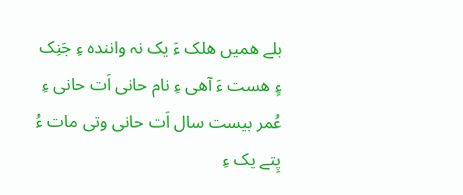بلے همیں هلک ءَ یک نہ واننده ءِ جَنِک ءٍ هست ءَ آهی ءِ نام حانی اَت حانی ءِ عُمر بیست سال اَت حانی وتی مات ءُ پِتے یک ءِ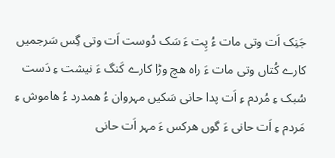جَنِک اَت وتی مات ءُ پِت ءَ سَک دُوست اَت وتی گِس سَرجمیں کارے کُتاں وتی مات ءَ راه هچ وڑا کارے کَنگ ءَ نیشت ءِ دَست سُبک ءِ مُردم ءِ اَت پدا حانی سَکیں مہروان ءُ همدرد ءُ هاموش ءِ مَردم ءِ اَت حانی ءَ گوں هرکس ءَ مہر اَت حانی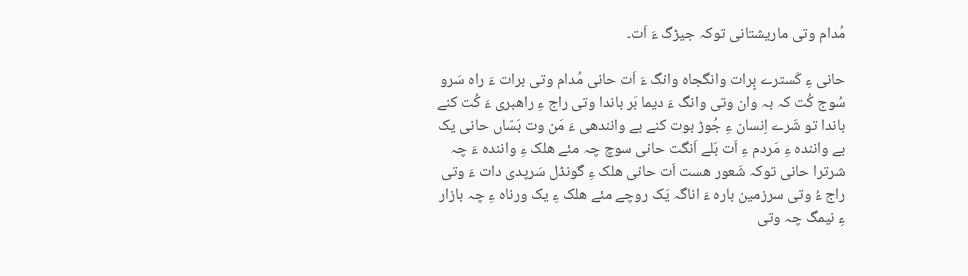مُدام وتی ماریشتانی توکہ جیڑگ ءَ اَت۔

حانی ءِ کَسترے بٍرات وانگجاه وانگ ءَ اَت حانی مُدام وتی برات ءَ راه سَرو سُوج کُت کہ بہ وان وتی وانگ ءَ دیما بَر باندا وتی راج ءِ راهبری ءَ کُت کنے باندا تو شَرے اِنسان ءِ جُوڑ بوت کنے بے وانندهی ءَ مَن وت بَسّاں حانی یک بے واننده ءِ مَردم ءِ اَت بَلے اَنگت حانی سوچ چہ مئے هلک ءِ واننده ءَ چہ شرترا حانی توکہ شَعور هست اَت حانی هلک ءِ گونڈل سَرپدی دات ءَ وتی راج ءُ وتی سرزمین باره ءَ اناگہ یَک روچے مئے هلک ءِ یک ورناه ءِ چہ بازار ءِ نیمگ چہ وتی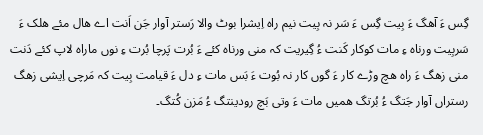گِس ءَ آهگ ءَ بِیت گِس ءَ سَر نہ بِیت نیم راه اِیشرا بوٹ والا رَستر آوار جَن اَنت اے هال مئے هلک ءَ سَربِیت ورناه ءِ مات کوکار کَنت ءُ گِیریت کہ منی ورناه کئے ءَ بُرت پَرچا بُرت ءِ نوں ماراه لاپ کئے دَنت منی زهگ ءَ راه هچ وڑے کار ءَ گوں کار نہ بُوت ءَ بَس مات ءِ دل ءَ قیامت بِیت کہ مَرچی اِیشی زهگ رستراں آوار جَتگ ءُ بُرتگ همیں مات ءَ وتی بَچ رودینتگ ءُ مَزن کُتگ۔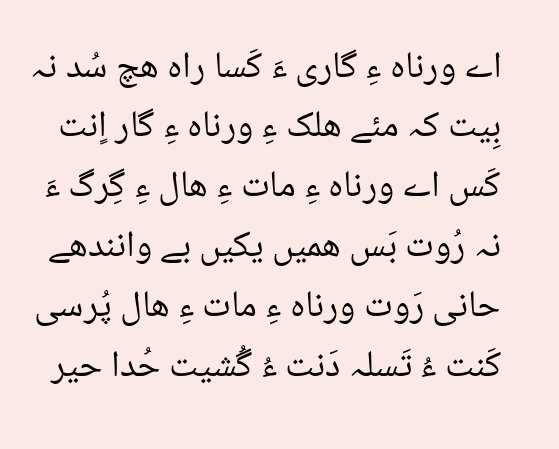اے ورناه ءِ گاری ءَ کَسا راه هچ سُد نہ بِیت کہ مئے هلک ءِ ورناه ءِ گار اٍنت کَس اے ورناه ءِ مات ءِ هال ءِ گِرگ ءَ نہ رُوت بَس همیں یکیں بے وانندهے حانی رَوت ورناه ءِ مات ءِ هال پُرسی کَنت ءُ تَسلہ دَنت ءُ گُشیت حُدا حیر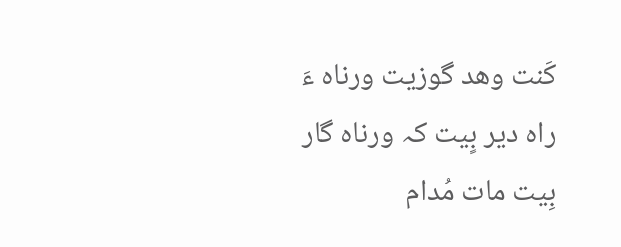کَنت وهد گوزیت ورناه ءَ راه دیر بٍیت کہ ورناه گار بِیت مات مُدام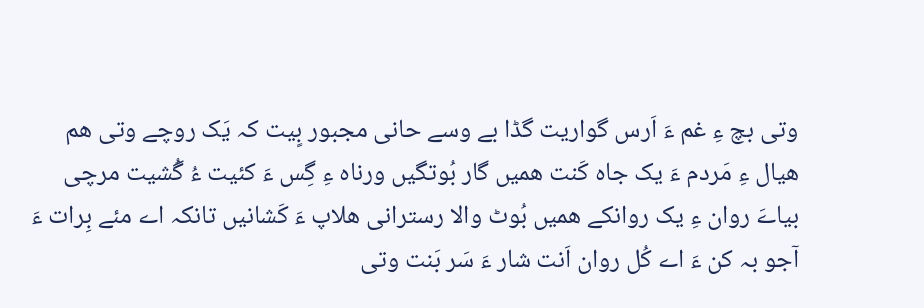وتی بچ ءِ غم ءَ اَرس گواریت گڈا بے وسے حانی مجبور بٍیت کہ یَک روچے وتی هم هیال ءِ مَردم ءَ یک جاه کَنت همیں گار بُوتگیں ورناه ءِ گِس ءَ کئیت ءُ گُشیت مرچی بیاےَ روان ءِ یک روانکے همیں بُوٹ والا رسترانی هلاپ ءَ کَشانیں تانکہ اے مئے بِرات ءَ آجو بہ کن ءَ اے کُل روان اَنت شار ءَ سَر بَنت وتی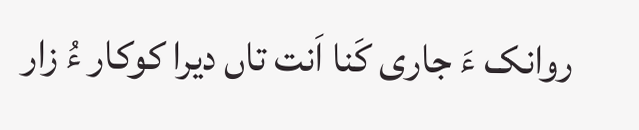روانک ءَ جاری کَنا اَنت تاں دیرا کوکار ءُ زار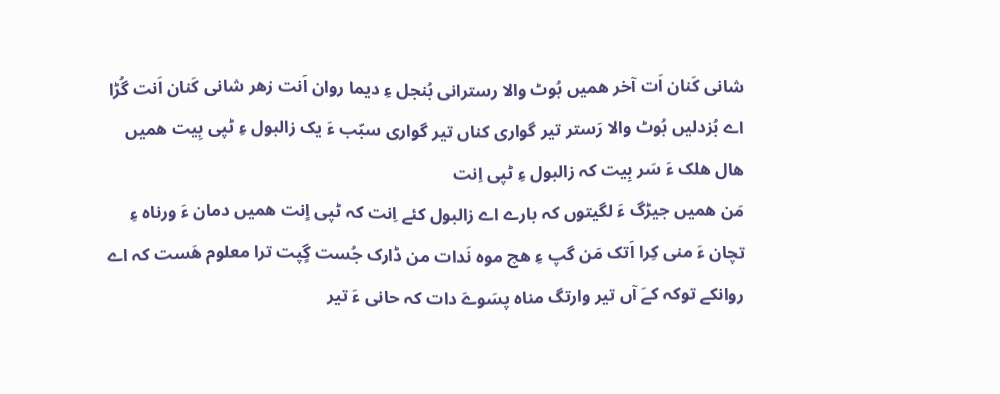شانی کَنان اَت آخر همیں بُوٹ والا رسترانی بُنجل ءِ دیما روان اَنت زھر شانی کَنان اَنت گُڑا اے بُزدلیں بُوٹ والا رَستر تیر گواری کناں تیر گواری سبّب ءَ یک زالبول ءِ ٹپی بِیت همیں هال هلک ءَ سَر بِیت کہ زالبول ءِ ٹپی اِنت
مَن همیں جیڑگ ءَ لگیتوں کہ بارے اے زالبول کئے اِنت کہ ٹپی اٍنت همیں دمان ءَ ورناه ءِ تچان ءَ منی کِرا اَتک مَن گپ ءِ هچ موه نَدات من ڈارک جُست گٍپت ترا معلوم هَست کہ اے روانکے توکہ کے‍َ آں تیر وارتگ مناه پسَوےَ دات کہ حانی ءَ تیر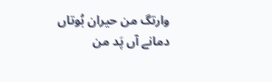وارتگ من حیران بُوتاں دمانے آں پَد من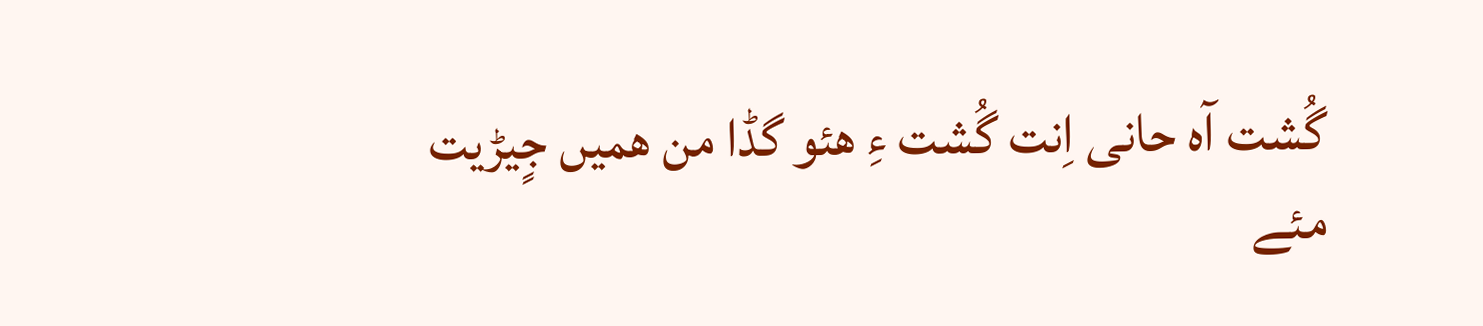گُشت آه حانی اِنت گُشت ءِ ھئو گڈا من همیں جٍیڑیت مئے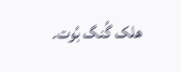هلک گُنگ بُوت۔